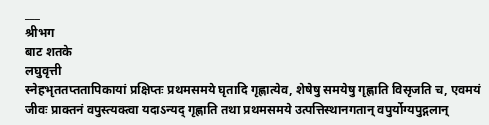___
श्रीभग
बाट शतके
लघुवृत्ती
स्नेहभृततप्ततापिकायां प्रक्षिप्तः प्रथमसमये घृतादि गृह्णात्येव, शेषेषु समयेषु गृह्णाति विसृजति च, एवमयं जीवः प्राक्तनं वपुस्त्यक्त्वा यदाऽन्यद् गृह्णाति तथा प्रथमसमये उत्पत्तिस्थानगतान् वपुर्योग्यपुद्गलान्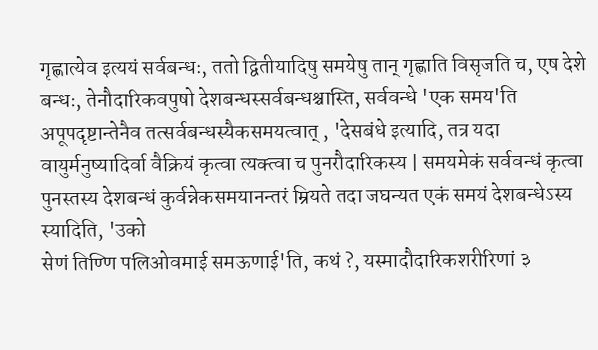गृह्णात्येव इत्ययं सर्वबन्धः, ततो द्वितीयादिषु समयेषु तान् गृह्णाति विसृजति च, एष देशे बन्धः, तेनौदारिकवपुषो देशबन्धस्सर्वबन्धश्चास्ति, सर्ववन्धे 'एक समय'ति अपूपदृष्टान्तेनैव तत्सर्वबन्धस्यैकसमयत्वात् , 'देसबंधे इत्यादि, तत्र यदा वायुर्मनुष्यादिर्वा वैक्रियं कृत्वा त्यक्त्वा च पुनरौदारिकस्य | समयमेकं सर्ववन्धं कृत्वा पुनस्तस्य देशबन्धं कुर्वन्नेकसमयानन्तरं म्रियते तदा जघन्यत एकं समयं देशबन्धेऽस्य स्यादिति, 'उको
सेणं तिण्णि पलिओवमाई समऊणाई'ति, कथं ?, यस्मादौदारिकशरीरिणां ३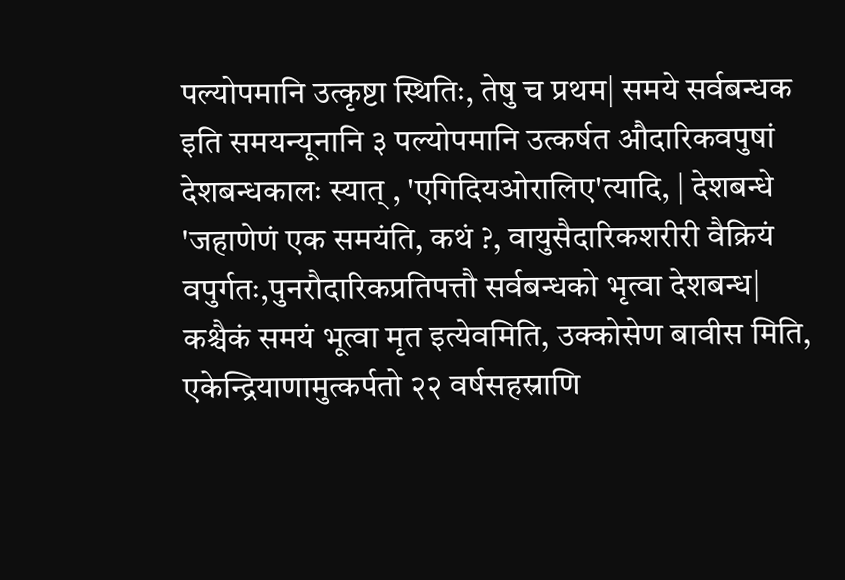पल्योपमानि उत्कृष्टा स्थितिः, तेषु च प्रथम| समये सर्वबन्धक इति समयन्यूनानि ३ पल्योपमानि उत्कर्षत औदारिकवपुषां देशबन्धकालः स्यात् , 'एगिदियओरालिए'त्यादि, | देशबन्धे 'जहाणेणं एक समयंति, कथं ?, वायुसैदारिकशरीरी वैक्रियं वपुर्गतः,पुनरौदारिकप्रतिपत्तौ सर्वबन्धको भृत्वा देशबन्ध| कश्चैकं समयं भूत्वा मृत इत्येवमिति, उक्कोसेण बावीस मिति, एकेन्द्रियाणामुत्कर्पतो २२ वर्षसहस्राणि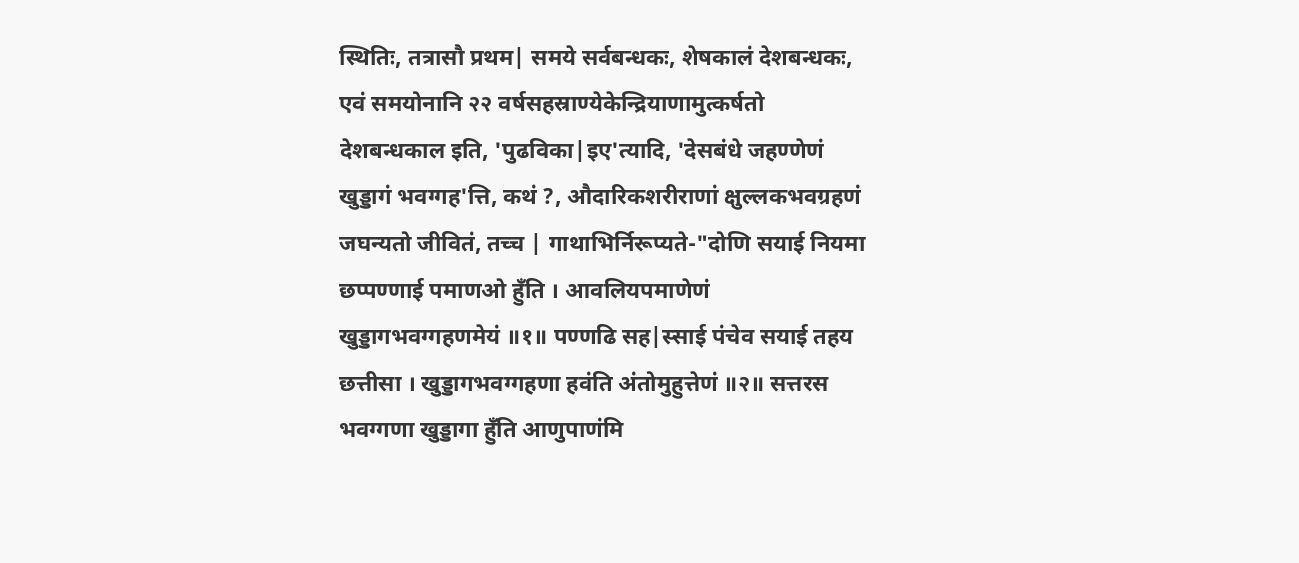स्थितिः, तत्रासौ प्रथम| समये सर्वबन्धकः, शेषकालं देशबन्धकः, एवं समयोनानि २२ वर्षसहस्राण्येकेन्द्रियाणामुत्कर्षतो देशबन्धकाल इति, 'पुढविका|इए'त्यादि, 'देसबंधे जहण्णेणं खुड्डागं भवग्गह'त्ति, कथं ?, औदारिकशरीराणां क्षुल्लकभवग्रहणं जघन्यतो जीवितं, तच्च | गाथाभिर्निरूप्यते-"दोणि सयाई नियमा छप्पण्णाई पमाणओ हुँति । आवलियपमाणेणं खुड्डागभवग्गहणमेयं ॥१॥ पण्णढि सह|स्साई पंचेव सयाई तहय छत्तीसा । खुड्डागभवग्गहणा हवंति अंतोमुहुत्तेणं ॥२॥ सत्तरस भवग्गणा खुड्डागा हुँति आणुपाणंमि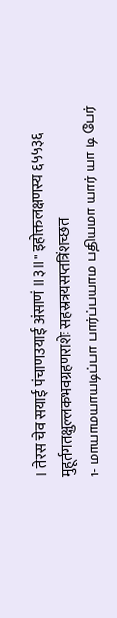। तेरस चेव सयाई पंचाणउयाई अंसाणं ॥३॥" इहोक्तलक्षणस्य ६५५३६ मुहूर्तगतक्षुल्लकभवग्रहणराशेः सहस्रत्रयसप्तत्रिंशच्छत
1- மாயாமயாயடிப்பா பார்ப்பயாம பதியமா யார் யா டி பேர்